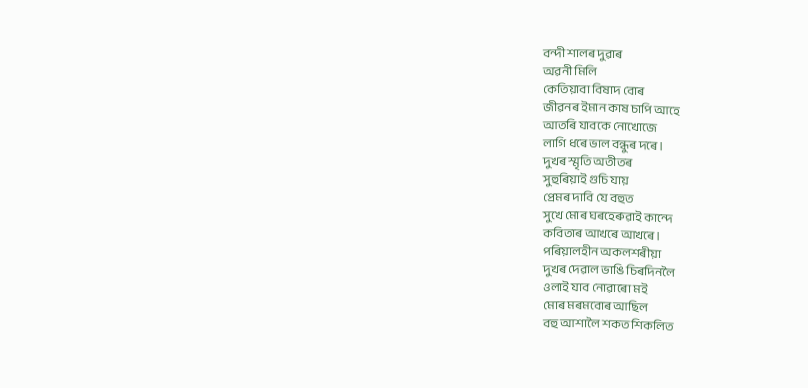বন্দী শালৰ দুৱাৰ
অৱনী মিলি
কেতিয়াবা বিষাদ বোৰ
জীৱনৰ ইমান কাষ চাপি আহে
আতৰি যাবকে নোখোজে
লাগি ধৰে ভাল বন্ধুৰ দৰে।
দুখৰ স্মৃতি অতীতৰ
সুহুৰিয়াই গুচি যায়
প্ৰেমৰ দাবি যে বহুত
সুখে মোৰ ঘৰহেৰুৱাই কান্দে
কবিতাৰ আখৰে আখৰে।
পৰিয়ালহীন অকলশৰীয়া
দুখৰ দেৱাল ভাঙি চিৰদিনলৈ
ওলাই যাব নোৱাৰো মই
মোৰ মৰমবোৰ আছিল
বহু আশালৈ শকত শিকলিত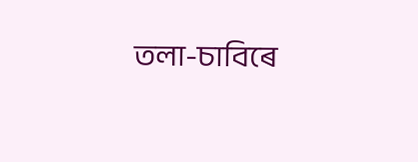তলা-চাবিৰে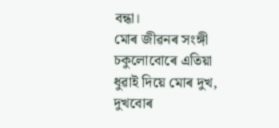বন্ধা।
মোৰ জীৱনৰ সংঙ্গী
চকুলোবোৰে এতিয়া
ধুৱাই দিয়ে মোৰ দুখ,
দুখবোৰ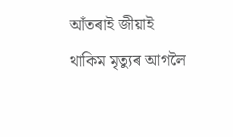আঁতৰাই জীয়াই
থাকিম মৃত্যুৰ আগলৈ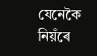যেনেকৈ নিয়ঁৰে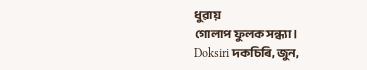ধুৱায়
গোলাপ ফুলক সন্ধ্যা।
Doksiri দকচিৰি, জুন,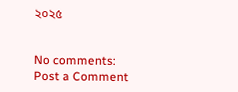২০২৫


No comments:
Post a Comment